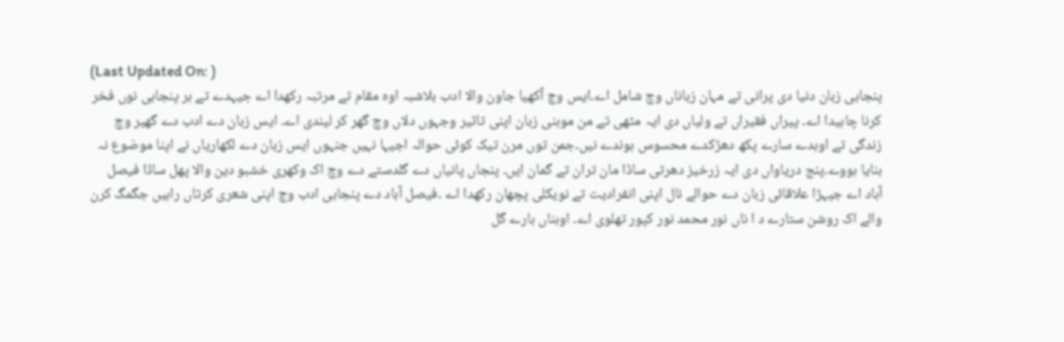(Last Updated On: )
پنجابی زبان دنیا دی پرانی تے مہان زباناں وچ شامل اے۔ایس وچ آکھیا جاون والا ادب بلاشبہ اوہ مقام تے مرتبہ رکھدا اے جیہدے تے ہر پنجابی نوں فخر کرنا چاہیدا اے۔ پیراں فقیراں تے ولیاں دی ایہ مٹھی تے من موہنی زبان اپنی تاثیر وجہوں دلاں وچ گھر کر لیندی اے۔ ایس زبان دے ادب دے گھیر وچ زندگی تے اوہدے سارے پکھ دھڑکدے محسوس ہوندے نیں۔جمن توں مرن تیک کوئی حوالہ اجیہا نہیں جنہوں ایس زبان دے لکھاریاں نے اپنا موضوع نہ بنایا ہووے۔پنج دریاواں دی ایہ زرخیز دھرتی ساڈا مان تران تے گمان ایں۔ پنجاں پانیاں دے گلدستے دے وچ اک وکھری خشبو دین والا پھل ساڈا فیصل آباد اے جیہڑا علاقائی زبان دے حوالے نال اپنی انفرادیت تے نویکلی پچھان رکھدا اے ۔فیصل آباد دے پنجابی ادب وچ اپنی شعری کرتاں راہیں جگمگ کرن والے اک روشن ستارے د ا ناں نور محمد نور کپور تھلوی اے۔ اوہناں بارے گل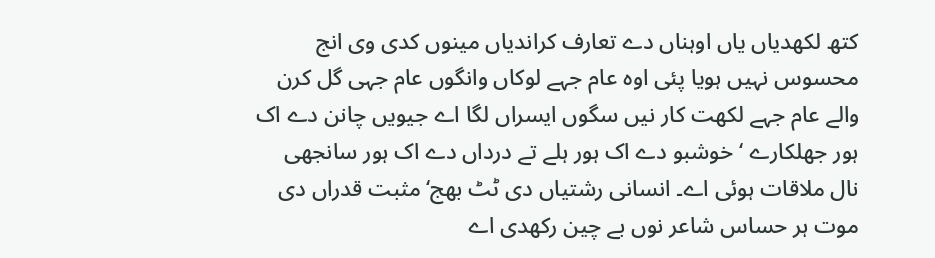کتھ لکھدیاں یاں اوہناں دے تعارف کراندیاں مینوں کدی وی انج محسوس نہیں ہویا پئی اوہ عام جہے لوکاں وانگوں عام جہی گل کرن والے عام جہے لکھت کار نیں سگوں ایسراں لگا اے جیویں چانن دے اک ہور جھلکارے ‘خوشبو دے اک ہور ہلے تے درداں دے اک ہور سانجھی نال ملاقات ہوئی اے۔ انسانی رشتیاں دی ٹٹ بھج‘مثبت قدراں دی موت ہر حساس شاعر نوں بے چین رکھدی اے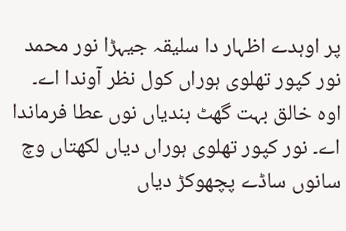پر اوہدے اظہار دا سلیقہ جیہڑا نور محمد نور کپور تھلوی ہوراں کول نظر آوندا اے۔ اوہ خالق بہت گھٹ بندیاں نوں عطا فرماندا اے۔ نور کپور تھلوی ہوراں دیاں لکھتاں وچ سانوں ساڈے پچھوکڑ دیاں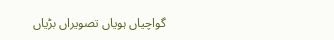گواچیاں ہویاں تصویراں بڑیاں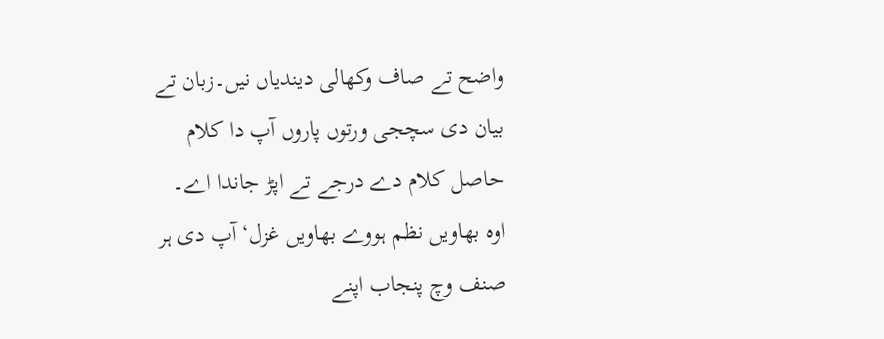واضح تے صاف وکھالی دیندیاں نیں۔زبان تے بیان دی سچجی ورتوں پاروں آپ دا کلام حاصل کلام دے درجے تے اپڑ جاندا اے۔ اوہ بھاویں نظم ہووے بھاویں غزل‘آپ دی ہر صنف وچ پنجاب اپنے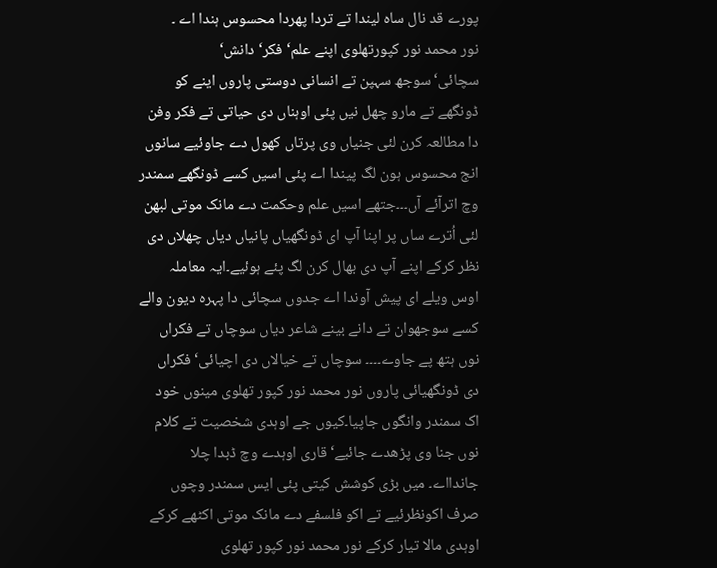پورے قد نال ساہ لیندا تے تردا پھردا محسوس ہندا اے ۔
نور محمد نور کپورتھلوی اپنے علم‘ فکر‘ دانش‘ سچائی‘سوجھ سہپن تے انسانی دوستی پاروں اینے کو ڈونگھے تے مارو چھل نیں پئی اوہناں دی حیاتی تے فکر وفن دا مطالعہ کرن لئی جنیاں وی پرتاں کھول دے جاوئیے سانوں انج محسوس ہون لگ پیندا اے پئی اسیں کسے ڈونگھے سمندر وچ اترآئے آں۔۔۔جتھے اسیں علم وحکمت دے مانک موتی لبھن لئی اُترے ساں پر اپنا آپ ای ڈونگھیاں پانیاں دیاں چھلاں دی نظر کرکے اپنے آپ دی بھال کرن لگ پئے ہوئیے۔ایہ معاملہ اوس ویلے ای پیش آوندا اے جدوں سچائی دا پہرہ دیون والے کسے سوجھوان تے دانے بینے شاعر دیاں سوچاں تے فکراں نوں ہتھ پے جاوے۔۔۔۔ سوچاں تے خیالاں دی اچیائی‘ فکراں دی ڈونگھیائی پاروں نور محمد نور کپور تھلوی مینوں خود اک سمندر وانگوں جاپیا۔کیوں جے اوہدی شخصیت تے کلام نوں جنا وی پڑھدے جائیے‘قاری اوہدے وچ ڈبدا چلا جاندااے۔ میں بڑی کوشش کیتی پئی ایس سمندر وچوں صرف اکونظرئیے تے اکو فلسفے دے مانک موتی اکٹھے کرکے اوہدی مالا تیار کرکے نور محمد نور کپور تھلوی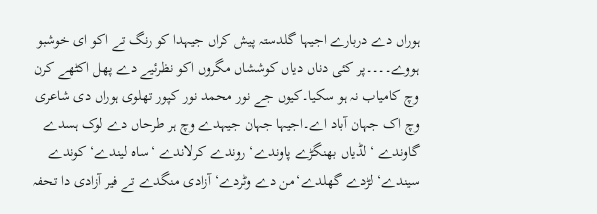ہوراں دے دربارے اجیہا گلدستہ پیش کراں جیہدا کو رنگ تے اکو ای خوشبو ہووے۔۔۔۔پر کئی دناں دیاں کوششاں مگروں اکو نظرئیے دے پھل اکٹھے کرن وچ کامیاب نہ ہو سکیا۔کیوں جے نور محمد نور کپور تھلوی ہوراں دی شاعری وچ اک جہان آباد اے۔اجیہا جہان جیہدے وچ ہر طرحاں دے لوک ہسدے گاوندے ‘لڈیاں بھنگڑے پاوندے‘ روندے کرلاندے ‘ساہ لیندے‘ کوندے سیندے‘ لڑدے گھلدے‘من دے وٹردے‘آزادی منگدے تے فیر آزادی دا تحفہ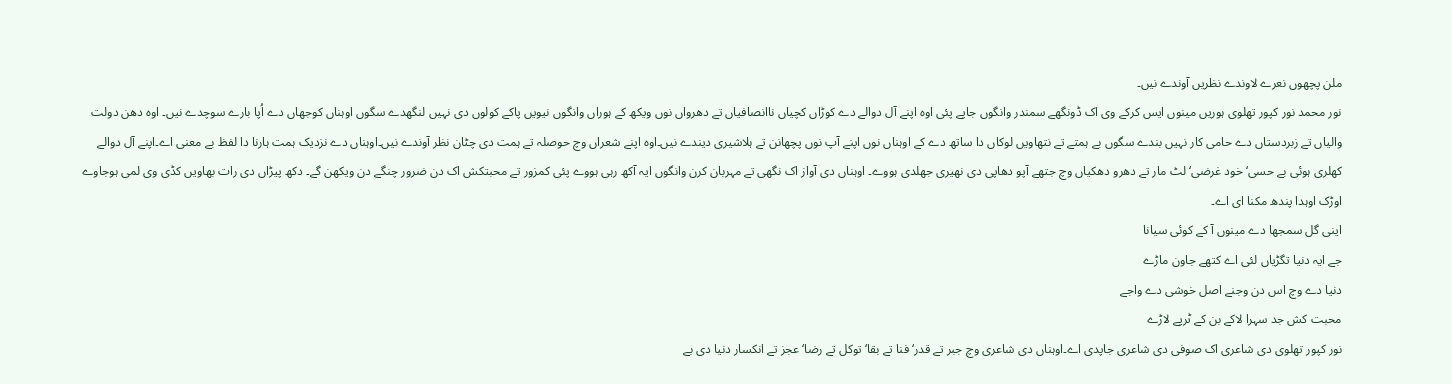ملن پچھوں نعرے لاوندے نظریں آوندے نیں۔
نور محمد نور کپور تھلوی ہوریں مینوں ایس کرکے وی اک ڈونگھے سمندر وانگوں جاپے پئی اوہ اپنے آل دوالے دے کوڑاں کچیاں ناانصافیاں تے دھرواں نوں ویکھ کے ہوراں وانگوں نیویں پاکے کولوں دی نہیں لنگھدے سگوں اوہناں کوجھاں دے اُپا بارے سوچدے نیں۔ اوہ دھن دولت والیاں تے زبردستاں دے حامی کار نہیں بندے سگوں بے ہمتے تے نتھاویں لوکاں دا ساتھ دے کے اوہناں نوں اپنے آپ نوں پچھانن تے ہلاشیری دیندے نیں۔اوہ اپنے شعراں وچ حوصلہ تے ہمت دی چٹان نظر آوندے نیں۔اوہناں دے نزدیک ہمت ہارنا دا لفظ بے معنی اے۔اپنے آل دوالے کھلری ہوئی بے حسی‘خود غرضی‘لٹ مار تے دھرو دھکیاں وچ جتھے آپو دھاپی دی نھیری جھلدی ہووے۔ اوہناں دی آواز اک نگھی تے مہربان کرن وانگوں ایہ آکھ رہی ہووے پئی کمزور تے محبتکش اک دن ضرور چنگے دن ویکھن گے۔ دکھ پیڑاں دی رات بھاویں کڈی وی لمی ہوجاوے اوڑک اوہدا پندھ مکنا ای اے۔
اینی گل سمجھا دے مینوں آ کے کوئی سیانا
جے ایہ دنیا تگڑیاں لئی اے کتھے جاون ماڑے
دنیا دے وچ اس دن وجنے اصل خوشی دے واجے
محبت کش جد سہرا لاکے بن کے ٹرپے لاڑے
نور کپور تھلوی دی شاعری اک صوفی دی شاعری جاپدی اے۔اوہناں دی شاعری وچ جبر تے قدر‘ فنا تے بقا‘توکل تے رضا‘عجز تے انکسار دنیا دی بے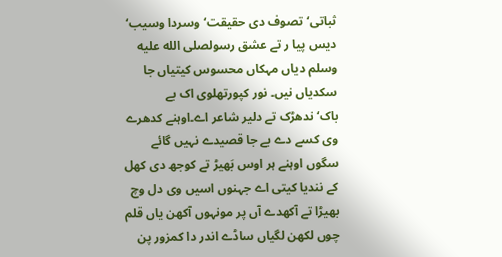ثباتی‘تصوف دی حقیقت‘وسردا وسیب‘ دیس پیا ر تے عشق رسولصلى الله عليه وسلم دیاں مہکاں محسوس کیتیاں جا سکدیاں نیں۔ نور کپورتھلوی اک بے باک‘ندھڑک تے دلیر شاعر اے۔اوہنے کدھرے وی کسے دے بے جا قصیدے نہیں گائے سگوں اوہنے ہر اوس بَھیڑ تے کوجھ دی کھل کے نندیا کیتی اے جہنوں اسیں وی دل وچ بھیڑا تے آکھدے آں پر مونہوں آکھن یاں قلم چوں لکھن لگیاں ساڈے اندر دا کمزور پن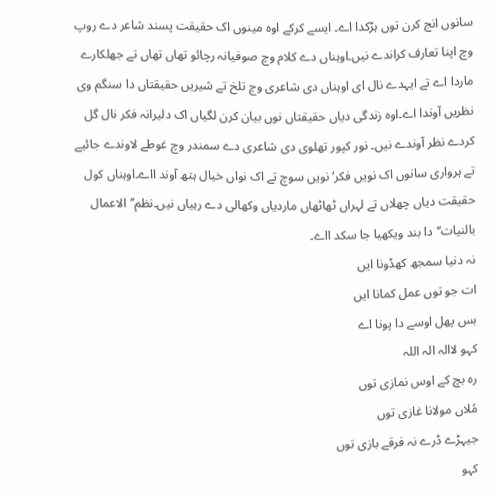سانوں انج کرن توں ہڑکدا اے۔ ایسے کرکے اوہ مینوں اک حقیقت پسند شاعر دے روپ وچ اپنا تعارف کراندے نیں۔اوہناں دے کلام وچ صوفیانہ رچائو تھاں تھاں تے جھلکارے ماردا اے تے ایہدے نال ای اوہناں دی شاعری وچ تلخ تے شیریں حقیقتاں دا سنگم وی نظریں آوندا اے۔اوہ زندگی دیاں حقیقتاں نوں بیان کرن لگیاں اک دلیرانہ فکر نال گل کردے نظر آوندے نیں۔ نور کپور تھلوی دی شاعری دے سمندر وچ غوطے لاوندے جائیے تے ہرواری سانوں اک نویں فکر‘نویں سوچ تے اک نواں خیال ہتھ آوند ااے۔اوہناں کول حقیقت دیاں چھلاں تے لہراں ٹھاٹھاں ماردیاں وکھالی دے رہیاں نیں۔نظم’’الاعمال بالنیات‘‘دا بند ویکھیا جا سکد ااے۔
نہ دنیا سمجھ کھڈونا ایں
ات جو توں عمل کمانا ایں
بس پھل اوسے دا پونا اے
کہو لاالہ الہ اللہ
رہ بچ کے اوس نمازی توں
مُلاں مولانا غازی توں
جیہڑے ڈرے نہ فرقے بازی توں
کہو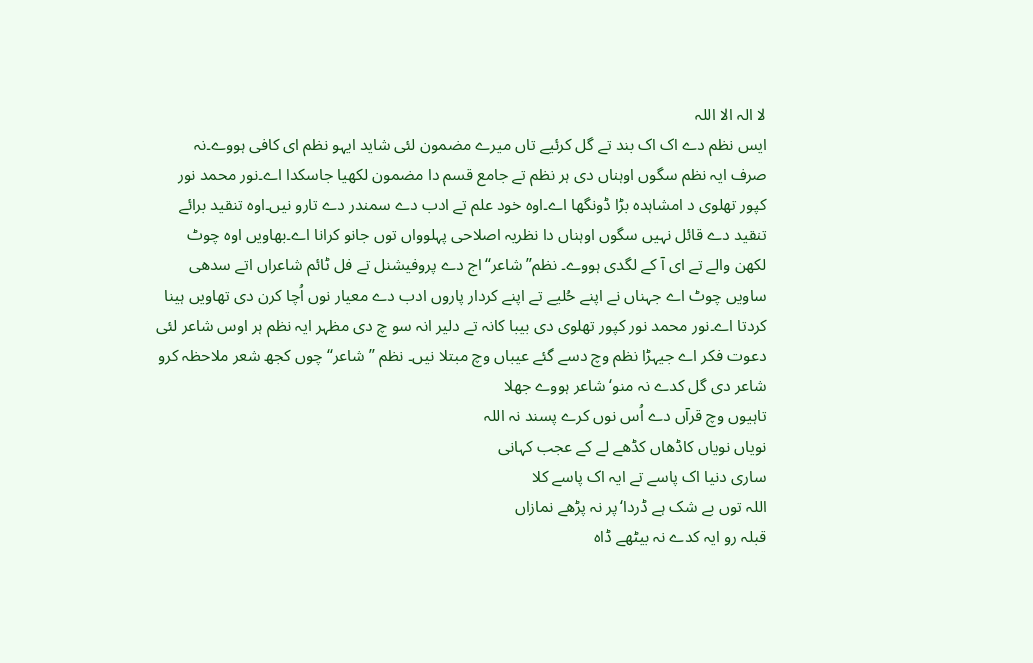لا الہ الا اللہ
ایس نظم دے اک اک بند تے گل کرئیے تاں میرے مضمون لئی شاید ایہو نظم ای کافی ہووے۔نہ صرف ایہ نظم سگوں اوہناں دی ہر نظم تے جامع قسم دا مضمون لکھیا جاسکدا اے۔نور محمد نور کپور تھلوی د امشاہدہ بڑا ڈونگھا اے۔اوہ خود علم تے ادب دے سمندر دے تارو نیں۔اوہ تنقید برائے تنقید دے قائل نہیں سگوں اوہناں دا نظریہ اصلاحی پہلوواں توں جانو کرانا اے۔بھاویں اوہ چوٹ لکھن والے تے ای آ کے لگدی ہووے۔ نظم’’شاعر‘‘اج دے پروفیشنل تے فل ٹائم شاعراں اتے سدھی ساویں چوٹ اے جہناں نے اپنے حُلیے تے اپنے کردار پاروں ادب دے معیار نوں اُچا کرن دی تھاویں ہینا کردتا اے۔نور محمد نور کپور تھلوی دی بیبا کانہ تے دلیر انہ سو چ دی مظہر ایہ نظم ہر اوس شاعر لئی دعوت فکر اے جیہڑا نظم وچ دسے گئے عیباں وچ مبتلا نیں۔ نظم ’’شاعر‘‘ چوں کجھ شعر ملاحظہ کرو
شاعر دی گل کدے نہ منو‘ شاعر ہووے جھلا
تاہیوں وچ قرآں دے اُس نوں کرے پسند نہ اللہ
نویاں نویاں کاڈھاں کڈھے لے کے عجب کہانی
ساری دنیا اک پاسے تے ایہ اک پاسے کلا
اللہ توں بے شک ہے ڈردا‘پر نہ پڑھے نمازاں
قبلہ رو ایہ کدے نہ بیٹھے ڈاہ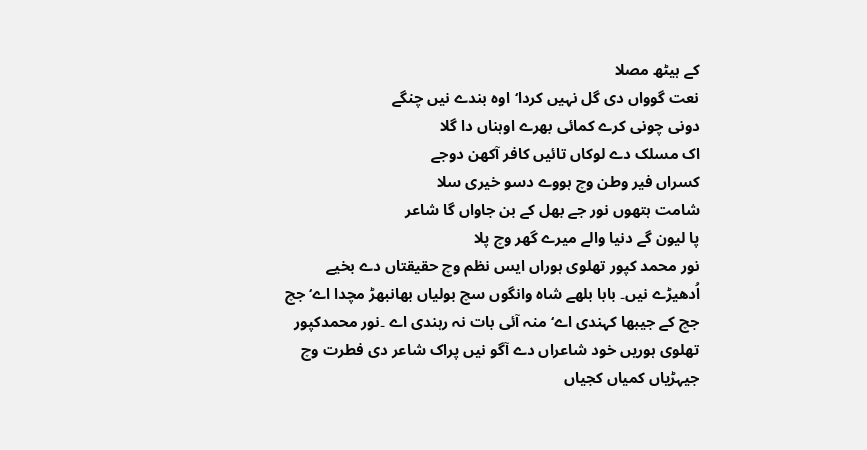کے ہیٹھ مصلا
نعت گوواں دی گل نہیں کردا‘اوہ بندے نیں چنگے
دونی چونی کرے کمائی بھرے اوہناں دا گلا
اک مسلک دے لوکاں تائیں کافر آکھن دوجے
کسراں فیر وطن وچ ہووے دسو خیری سلا
شامت ہتھوں نور جے بھل کے بن جاواں گا شاعر
پا لیون گے دنیا والے میرے گھر وچ پلا
نور محمد کپور تھلوی ہوراں ایس نظم وچ حقیقتاں دے بخیے اُدھیڑے نیں۔ بابا بلھے شاہ وانگوں سچ بولیاں بھانبھڑ مچدا اے‘جچ جچ کے جیبھا کہندی اے‘منہ آئی بات نہ رہندی اے ۔نور محمدکپور تھلوی ہوریں خود شاعراں دے آگو نیں پراک شاعر دی فطرت وچ جیہڑیاں کمیاں کجیاں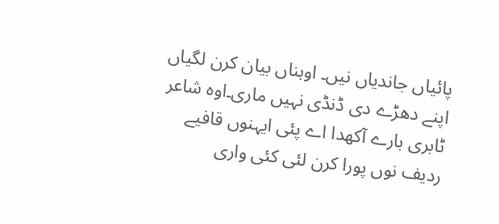پائیاں جاندیاں نیں۔ اوہناں بیان کرن لگیاں اپنے دھڑے دی ڈنڈی نہیں ماری۔اوہ شاعر ٹابری بارے آکھدا اے پئی ایہنوں قافیے ردیف نوں پورا کرن لئی کئی واری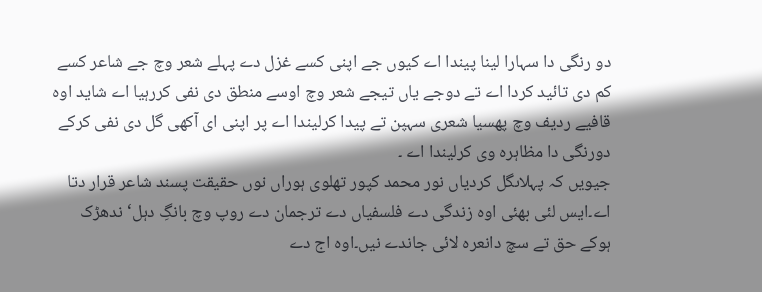دو رنگی دا سہارا لینا پیندا اے کیوں جے اپنی کسے غزل دے پہلے شعر وچ جے شاعر کسے کم دی تائید کردا اے تے دوجے یاں تیجے شعر وچ اوسے منطق دی نفی کررہیا اے شاید اوہ قافیے ردیف وچ پھسیا شعری سہپن تے پیدا کرلیندا اے پر اپنی ای آکھی گل دی نفی کرکے دورنگی دا مظاہرہ وی کرلیندا اے ۔
جیویں کہ پہلاںگل کردیاں نور محمد کپور تھلوی ہوراں نوں حقیقت پسند شاعر قرار دتا اے۔ایس لئی بھئی اوہ زندگی دے فلسفیاں دے ترجمان دے روپ وچ بانگِ دہل‘ ندھڑک ہوکے حق تے سچ دانعرہ لائی جاندے نیں۔اوہ اج دے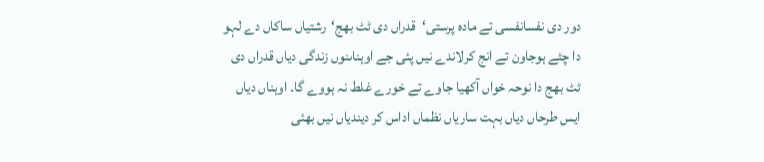دور دی نفسانفسی تے مادہ پرستی‘قدراں دی ٹٹ بھج‘رشتیاں ساکاں دے لہو دا چٹے ہوجاون تے انج کرلاندے نیں پئی جے اوہناںنوں زندگی دیاں قدراں دی ٹٹ بھج دا نوحہ خواں آکھیا جاوے تے خورے غلط نہ ہووے گا۔ اوہناں دیاں ایس طرحاں دیاں بہت ساریاں نظماں اداس کر دیندیاں نیں بھئی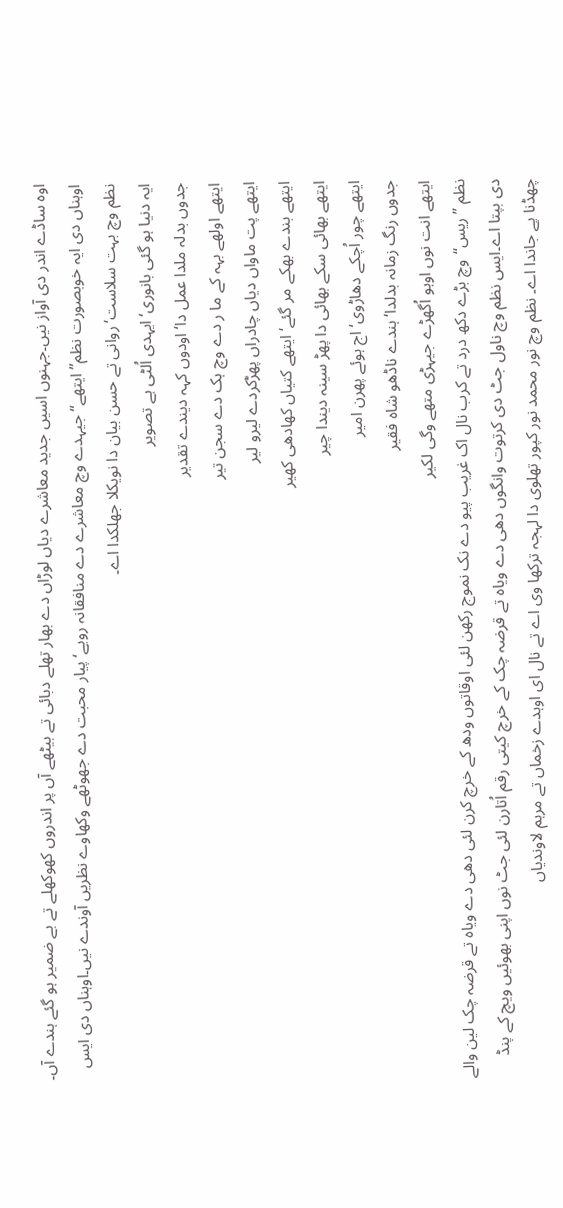اوہ ساڈے اندر دی آواز نیں۔جہنوں اسیں جدید معاشرے دیاں لوڑاں دے بھار تھلے دبائی تے بیٹھے آں پر اندروں کھوکھلے تے بے ضمیر ہو گئے ہندے آں۔ اوہناں دی ایہ خوبصورت نظم’’ایتھے‘‘جیہدے وچ معاشرے دے منافقانہ رویے‘پیار محبت دے جھوٹھے وکھاوے نظریں آوندے نیں۔اوہناں دی ایس نظم وچ بہت سلاست‘روانی تے حسن بیان دا نویکلا جھلکدا اے۔
ایہ دنیا ہو گئی بانوری‘ ایہدی اُلٹی ہے تصویر
جدوں بدلہ ملدا عمل دا‘اودوں کہہ دیندے تقدیر
ایتھے اولھے بہہ کے ما ر دے وچ ہک دے سجن تیر
ایتھے پت ماواں دیاں چادراں پھڑکردے لیرو لیر
ایتھے بندے بھکے مر گئے‘ایتھے کتیاں کھادھی کھیر
ایتھے بھائی سکے بھائی دا پھڑ سینہ دیندا چیر
ایتھے چور اُچکے دھاڑوی‘ اج ہوئے پھرن امیر
جدوں رنگ زمانہ بدلدا‘ہندے ناڈھو شاہ فقیر
ایتھے انت نوں اوہو اُگھڑے جیہڑی متھے وگی لکیر
نظم ’’ریس‘‘وچ بڑے دکھ درد تے کرب نال اک غریب پیو دے نک نموج رکھن لئی اوقاتوں ودھ کے خرچ کرن لئی دھی دے ویاہ تے قرضہ چک لین والے دی بپتا اے۔ایس نظم وچ ناول جٹ دی کرتوت وانگوں دھی دے ویاہ تے قرضہ چک کے خرچ کیتی رقم اُتارن لئی جٹ نوں اپنی بھوئیں ویچ کے پنڈ چھڈنا پے جاندا اے۔ نظم وچ نور محمد نور کپور تھلوی دا لہجہ ترکھا وی اے تے نال ای اوہدے زخماں تے مرہم لاوندیاں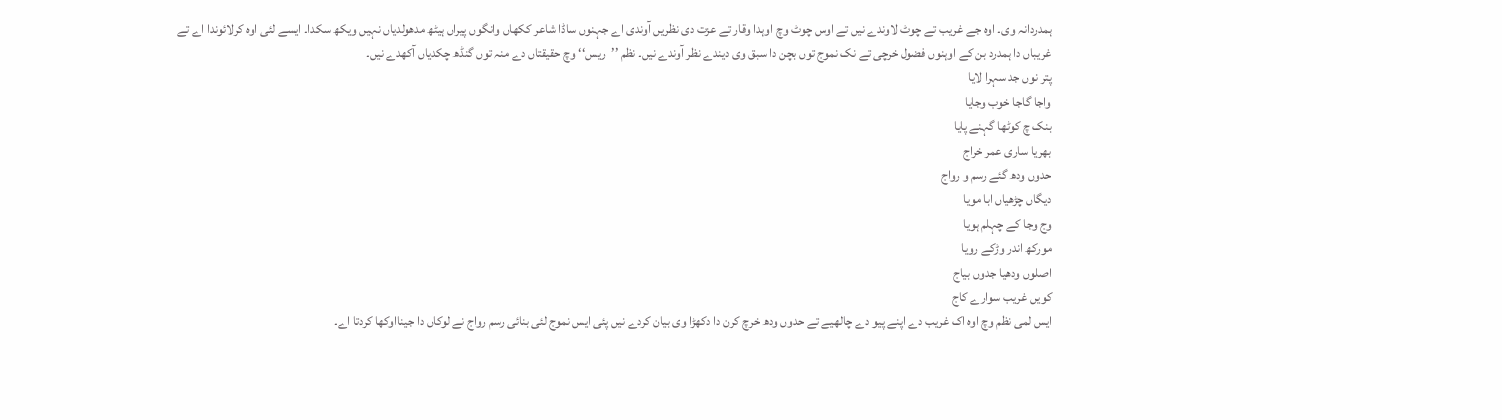ہمدردانہ وی۔ اوہ جے غریب تے چوٹ لاوندے نیں تے اوس چوٹ وچ اوہدا وقار تے عزت دی نظریں آوندی اے جہنوں ساڈا شاعر ککھاں وانگوں پیراں ہیٹھ مدھولدیاں نہیں ویکھ سکدا۔ ایسے لئی اوہ کرلائوندا اے تے غریباں دا ہمدرد بن کے اوہنوں فضول خرچی تے نک نموج توں بچن دا سبق وی دیندے نظر آوندے نیں۔ نظم ’’ریس‘‘ وچ حقیقتاں دے منہ توں گنڈھ چکدیاں آکھدے نیں۔
پتر نوں جد سہرا لایا
واجا گاجا خوب وجایا
بنک چ کوٹھا گہنے پایا
بھریا ساری عمر خراج
حدوں ودھ گئے رسم و رواج
دیگاں چڑھیاں ابا مویا
وج وجا کے چہلم ہویا
مورکھ اندر وڑکے رویا
اصلوں ودھیا جدوں بیاج
کویں غریب سوارے کاج
ایس لمی نظم وچ اوہ اک غریب دے اپنے پیو دے چالھیے تے حدوں ودھ خرچ کرن دا دکھڑا وی بیان کردے نیں پئی ایس نموج لئی بنائی رسم رواج نے لوکاں دا جینااوکھا کردتا اے۔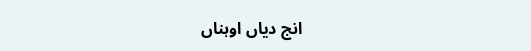انج دیاں اوہناں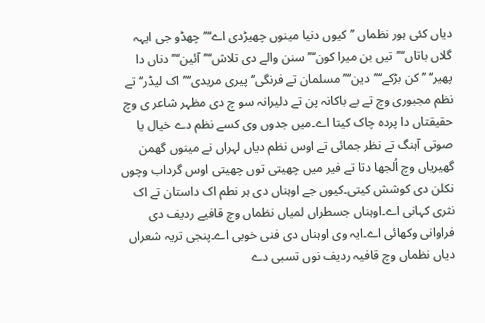دیاں کئی ہور نظماں ’’کیوں دنیا مینوں چھیڑدی اے‘‘’’چھڈو جی ایہہ گلاں باتاں‘‘’’تیں بن میرا کون‘‘’’سنن والے دی تلاش‘‘’’آئین‘‘’’دناں دا پھیر‘‘ ’’کن بڑکے‘‘’’دین‘‘’’مسلمان تے فرنگی‘‘پیری مریدی‘‘’’اک لیڈر‘‘تے نظم مجبوری وچ تے بے باکانہ پن تے دلیرانہ سو چ دی مظہر شاعر ی وچ حقیقتاں دا پردہ چاک کیتا اے۔میں جدوں وی کسے نظم دے خیال یا صوتی آہنگ تے نظر جمائی تے اوس نظم دیاں لہراں نے مینوں گھمن گھیریاں وچ اُلجھا دتا تے فیر میں چھیتی توں چھیتی اوس گرداب وچوں نکلن دی کوشش کیتی۔کیوں جے اوہناں دی ہر نطم اک داستان تے اک نثری کہانی اے۔اوہناں جسطراں لمیاں نظماں وچ قافیے ردیف دی فراوانی وکھائی اے۔ایہ وی اوہناں دی فنی خوبی اے۔پنجی تریہ شعراں دیاں نظماں وچ قافیہ ردیف نوں تسبی دے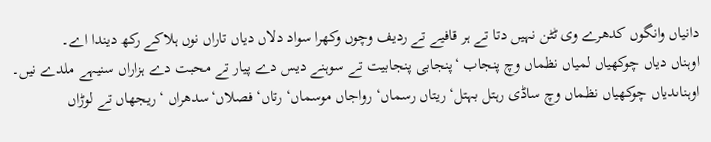دانیاں وانگوں کدھرے وی ٹٹن نہیں دتا تے ہر قافیے تے ردیف وچوں وکھرا سواد دلاں دیاں تاراں نوں ہلاکے رکھ دیندا اے۔
اوہناں دیاں چوکھیاں لمیاں نظماں وچ پنجاب ‘پنجابی پنجابیت تے سوہنے دیس دے پیار تے محبت دے ہزاراں سنیہے ملدے نیں۔ اوہناںدیاں چوکھیاں نظماں وچ ساڈی رہتل بہتل‘ ریتاں رسماں‘ رواجاں موسماں‘ رتاں‘ فصلاں‘سدھراں ‘ریجھاں تے لوڑاں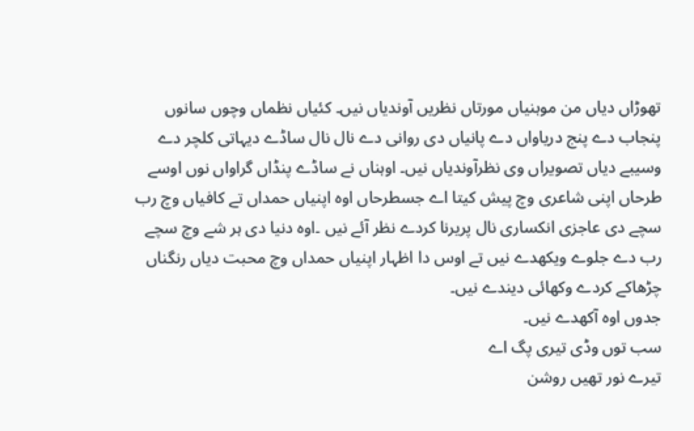تھوڑاں دیاں من موہنیاں مورتاں نظریں آوندیاں نیں۔ کئیاں نظماں وچوں سانوں پنجاب دے پنج دریاواں دے پانیاں دی روانی دے نال نال ساڈے دیہاتی کلچر دے وسیبے دیاں تصویراں وی نظرآوندیاں نیں۔ اوہناں نے ساڈے پنڈاں گراواں نوں اوسے طرحاں اپنی شاعری وچ پیش کیتا اے جسطرحاں اوہ اپنیاں حمداں تے کافیاں وچ رب سچے دی عاجزی انکساری نال پریرنا کردے نظر آئے نیں ۔اوہ دنیا دی ہر شے وچ سچے رب دے جلوے ویکھدے نیں تے اوس دا اظہار اپنیاں حمداں وچ محبت دیاں رنگناں چڑھاکے کردے وکھائی دیندے نیں۔
جدوں اوہ آکھدے نیں۔
سب توں وڈی تیری پگ اے
تیرے نور تھیں روشن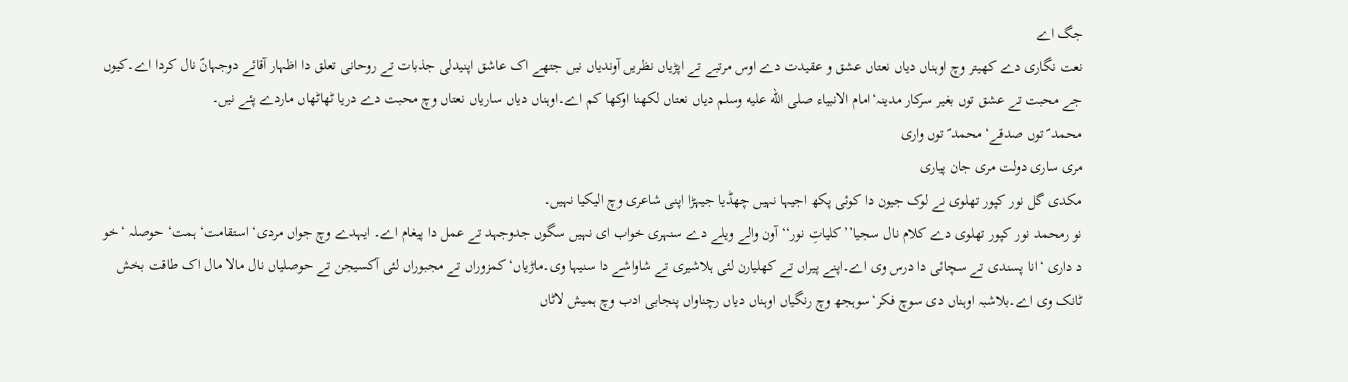جگ اے
نعت نگاری دے کھیتر وچ اوہناں دیاں نعتاں عشق و عقیدت دے اوس مرتبے تے اپڑیاں نظریں آوندیاں نیں جتھے اک عاشق اپنیدلی جذبات تے روحانی تعلق دا اظہار آقائے دوجہانؐ نال کردا اے۔کیوں جے محبت تے عشق توں بغیر سرکار مدینہ‘امام الانبیاء صلى الله عليه وسلم دیاں نعتاں لکھنا اوکھا کم اے۔اوہناں دیاں ساریاں نعتاں وچ محبت دے دریا ٹھاٹھاں ماردے پئے نیں۔
محمد ؐ توں صدقے‘محمد ؐ توں واری
مری ساری دولت مری جان پیاری
مکدی گل نور کپور تھلوی نے لوک جیون دا کوئی پکھ اجیہا نہیں چھڈیا جیہڑا اپنی شاعری وچ الیکیا نہیں۔
نو رمحمد نور کپور تھلوی دے کلام نال سجیا’’کلیاتِ نور‘‘آون والے ویلے دے سنہری خواب ای نہیں سگوں جدوجہد تے عمل دا پیغام اے۔ ایہدے وچ جواں مردی‘ استقامت‘ ہمت‘ حوصلہ ‘خو د داری ‘انا پسندی تے سچائی دا درس وی اے۔اپنے پیراں تے کھلیارن لئی ہلاشیری تے شاواشے دا سنیہا وی۔ماڑیاں‘کمزوراں تے مجبوراں لئی آکسیجن تے حوصلیاں نال مالا مال اک طاقت بخش ٹانک وی اے۔بلاشبہ اوہناں دی سوچ فکر‘سوہجھ وچ رنگیاں اوہناں دیاں رچناواں پنجابی ادب وچ ہمیش لاٹاں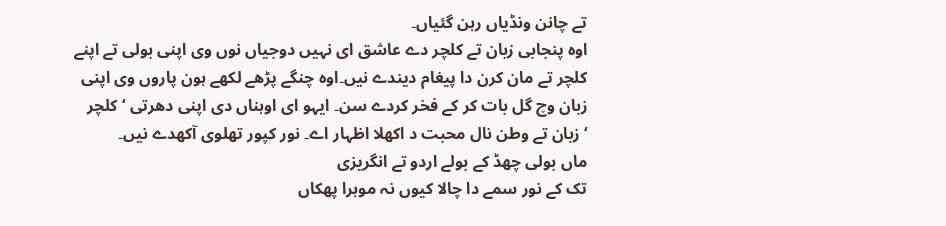تے چانن ونڈیاں رہن گئیاں۔
اوہ پنجابی زبان تے کلچر دے عاشق ای نہیں دوجیاں نوں وی اپنی بولی تے اپنے کلچر تے مان کرن دا پیغام دیندے نیں۔اوہ چنگے پڑھے لکھے ہون پاروں وی اپنی زبان وچ گل بات کر کے فخر کردے سن۔ ایہو ای اوہناں دی اپنی دھرتی ‘کلچر ‘زبان تے وطن نال محبت د اکھلا اظہار اے۔ نور کپور تھلوی آکھدے نیں۔
ماں بولی چھڈ کے بولے اردو تے انگریزی
تک کے نور سمے دا چالا کیوں نہ موہرا پھکاں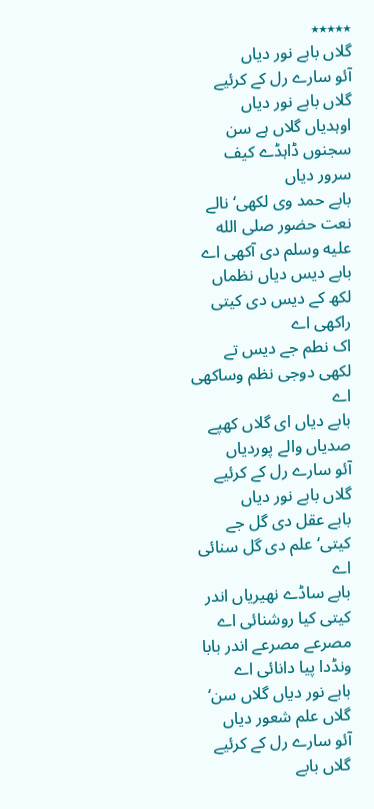٭٭٭٭٭
گلاں بابے نور دیاں
آئو سارے رل کے کرئیے گلاں بابے نور دیاں
اوہدیاں گلاں ہے سن سجنوں ڈاہڈے کیف سرور دیاں
بابے حمد وی لکھی‘ نالے نعت حضور صلى الله عليه وسلم دی آکھی اے
بابے دیس دیاں نظماں لکھ کے دیس دی کیتی راکھی اے
اک نطم جے دیس تے لکھی دوجی نظم وساکھی اے
بابے دیاں ای گلاں کھپے صدیاں والے پوردیاں
آئو سارے رل کے کرئیے گلاں بابے نور دیاں
بابے عقل دی گل جے کیتی‘ علم دی گل سنائی اے
بابے ساڈے نھیریاں اندر کیتی کیا روشنائی اے
مصرعے مصرعے اندر بابا ونڈدا پیا دانائی اے
بابے نور دیاں گلاں سن‘ گلاں علم شعور دیاں
آئو سارے رل کے کرئیے گلاں بابے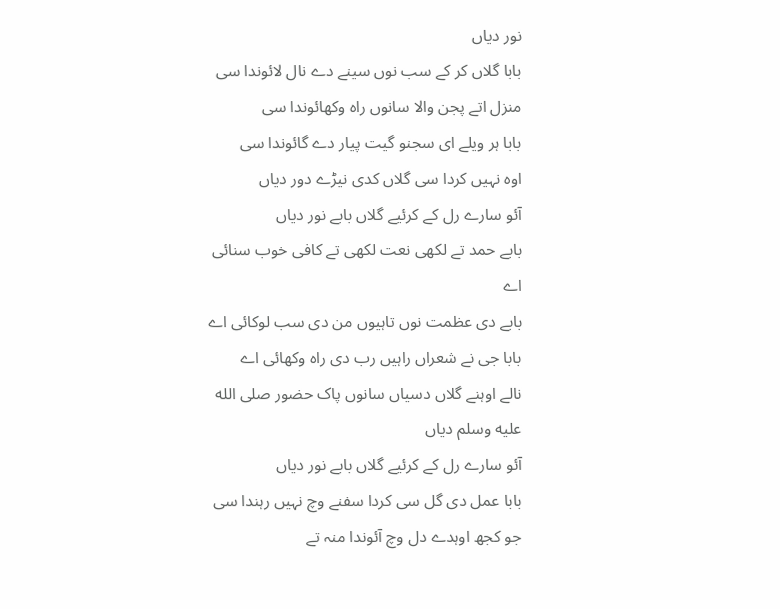نور دیاں
بابا گلاں کر کے سب نوں سینے دے نال لائوندا سی
منزل اتے پجن والا سانوں راہ وکھائوندا سی
بابا ہر ویلے ای سجنو گیت پیار دے گائوندا سی
اوہ نہیں کردا سی گلاں کدی نیڑے دور دیاں
آئو سارے رل کے کرئیے گلاں بابے نور دیاں
بابے حمد تے لکھی نعت لکھی تے کافی خوب سنائی اے
بابے دی عظمت نوں تاہیوں من دی سب لوکائی اے
بابا جی نے شعراں راہیں رب دی راہ وکھائی اے
نالے اوہنے گلاں دسیاں سانوں پاک حضور صلى الله عليه وسلم دیاں
آئو سارے رل کے کرئیے گلاں بابے نور دیاں
بابا عمل دی گل سی کردا سفنے وچ نہیں رہندا سی
جو کجھ اوہدے دل وچ آئوندا منہ تے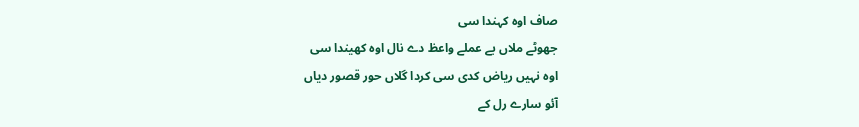صاف اوہ کہندا سی
جھوٹے ملاں بے عملے واعظ دے نال اوہ کھیندا سی
اوہ نہیں ریاض کدی سی کردا گلاں حور قصور دیاں
آئو سارے رل کے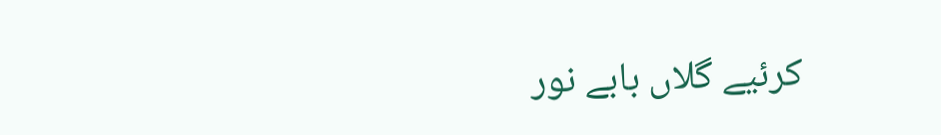کرئیے گلاں بابے نور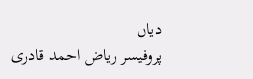دیاں
پروفیسر ریاض احمد قادری